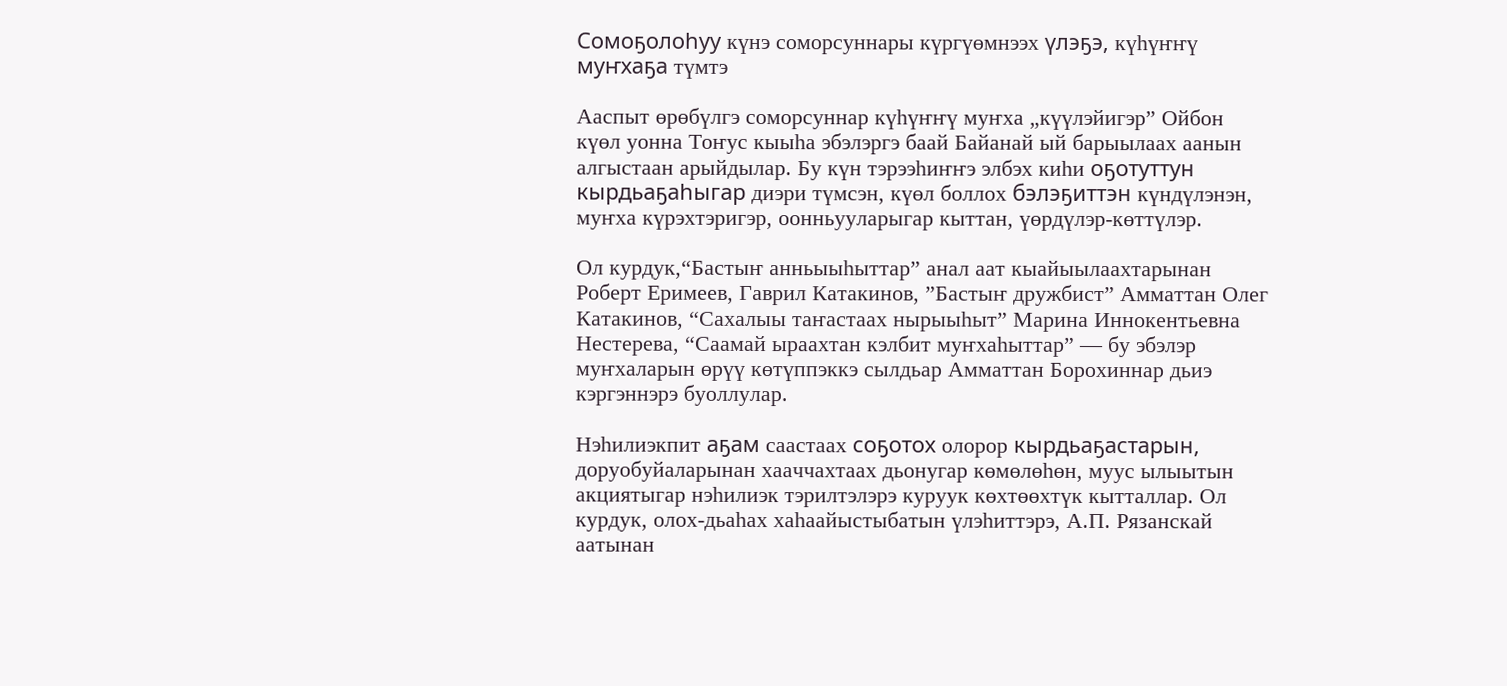Сомоҕолоһуу күнэ соморсуннары күргүөмнээх үлэҕэ, күһүҥҥү муҥхаҕа түмтэ

Ааспыт өрөбүлгэ соморсуннар күһүҥҥү муҥха „күүлэйигэр” Ойбон күөл уонна Тоҥус кыыһа эбэлэргэ баай Байанай ый барыылаах аанын алгыстаан арыйдылар. Бу күн тэрээһиҥҥэ элбэх киһи оҕотуттун кырдьаҕаһыгар диэри түмсэн, күөл боллох бэлэҕиттэн күндүлэнэн, муҥха күрэхтэригэр, оонньууларыгар кыттан, үөрдүлэр-көттүлэр.

Ол курдук,“Бастыҥ анньыыһыттар” анал аат кыайыылаахтарынан Роберт Еримеев, Гаврил Катакинов, ”Бастыҥ дружбист” Амматтан Олег Катакинов, “Сахалыы таҥастаах нырыыһыт” Марина Иннокентьевна Нестерева, “Саамай ыраахтан кэлбит муҥхаһыттар” — бу эбэлэр муҥхаларын өрүү көтүппэккэ сылдьар Амматтан Борохиннар дьиэ кэргэннэрэ буоллулар.

Нэһилиэкпит аҕам саастаах соҕотох олорор кырдьаҕастарын, доруобуйаларынан хааччахтаах дьонугар көмөлөһөн, муус ылыытын акциятыгар нэһилиэк тэрилтэлэрэ куруук көхтөөхтүк кытталлар. Ол курдук, олох-дьаһах хаһаайыстыбатын үлэһиттэрэ, А.П. Рязанскай аатынан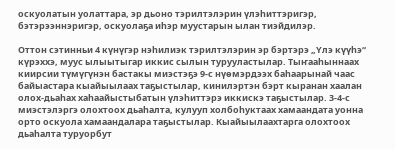оскуолатын уолаттара, эр дьоно тэрилтэлэрин үлэһиттэригэр, бэтэрээннэригэр, оскуолаҕа иһэр муустарын ылан тиэйдилэр.

Оттон сэтинньи 4 күнүгэр нэһилиэк тэрилтэлэрин эр бэртэрэ „Үлэ күүһэ“ күрэххэ, муус ылыытыгар иккис сылын турууластылар. Тыҥааһыннаах киирсии түмүгүнэн бастакы миэстэҕэ 9-с нүөмэрдээх баһаарынай чаас байыастара кыайыылаах таҕыстылар, кинилэртэн бэрт кыранан хаалан олох-дьаһах хаһаайыстыбатын үлэһиттэрэ иккискэ таҕыстылар. 3-4-с миэстэлэргэ олохтоох дьаһалта, кулууп холбоһуктаах хамаандата уонна орто оскуола хамаандалара таҕыстылар. Кыайыылаахтарга олохтоох дьаһалта туруорбут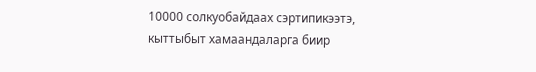10000 солкуобайдаах сэртипикээтэ, кыттыбыт хамаандаларга биир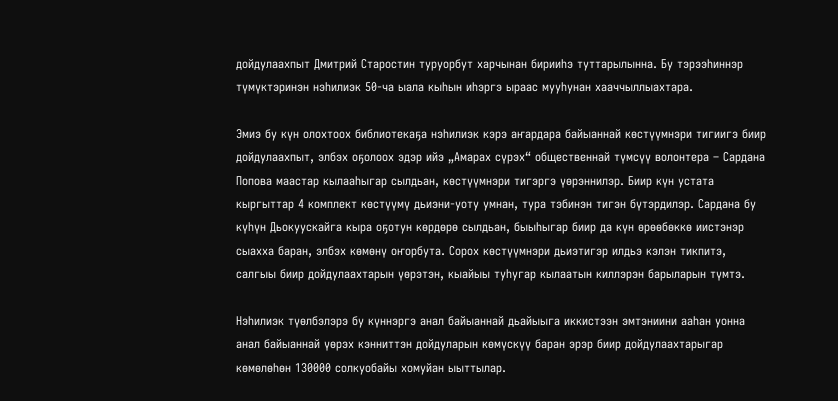дойдулаахпыт Дмитрий Старостин туруорбут харчынан бирииһэ туттарылынна. Бу тэрээһиннэр түмүктэринэн нэһилиэк 50-ча ыала кыһын иһэргэ ыраас мууһунан хааччыллыахтара.

Эмиэ бу күн олохтоох библиотекаҕа нэһилиэк кэрэ аҥардара байыаннай көстүүмнэри тигиигэ биир дойдулаахпыт, элбэх оҕолоох эдэр ийэ „Амарах сүрэх“ общественнай түмсүү волонтера – Сардана Попова маастар кылааһыгар сылдьан, көстүүмнэри тигэргэ үөрэннилэр. Биир күн устата кыргыттар 4 комплект көстүүмү дьиэни-уоту умнан, тура тэбинэн тигэн бүтэрдилэр. Сардана бу күһүн Дьокуускайга кыра оҕотун көрдөрө сылдьан, быыһыгар биир да күн өрөөбөккө иистэнэр сыахха баран, элбэх көмөнү оҥорбута. Сорох көстүүмнэри дьиэтигэр илдьэ кэлэн тикпитэ, салгыы биир дойдулаахтарын үөрэтэн, кыайыы туһугар кылаатын киллэрэн барыларын түмтэ.

Нэһилиэк түөлбэлэрэ бу күннэргэ анал байыаннай дьайыыга иккистээн эмтэниини ааһан уонна анал байыаннай үөрэх кэнниттэн дойдуларын көмүскүү баран эрэр биир дойдулаахтарыгар көмөлөһөн 130000 солкуобайы хомуйан ыыттылар.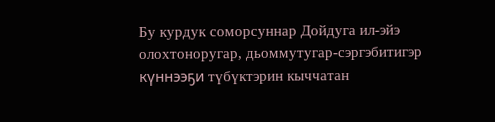Бу курдук соморсуннар Дойдуга ил-эйэ олохтоноругар, дьоммутугар-сэргэбитигэр күннээҕи түбүктэрин кыччатан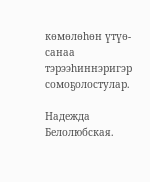көмөлөһөн үтүө-санаа тэрээһиннэригэр сомоҕолостулар.

Надежда Белолюбская.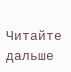Читайте дальше